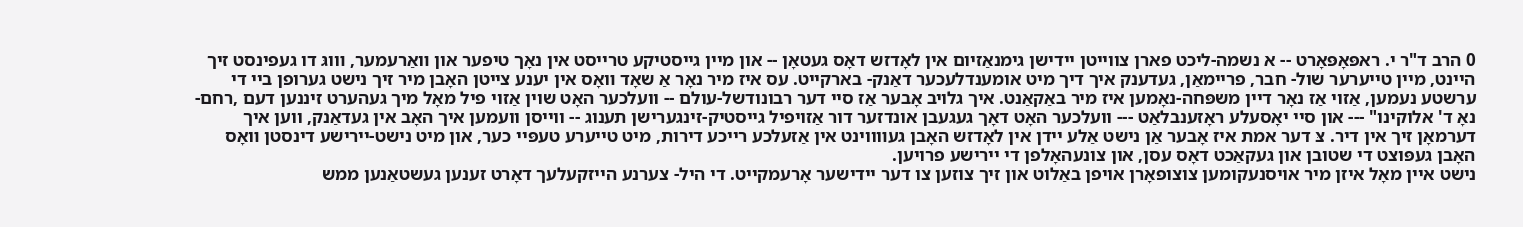0 הרב ד"ר י. ראפּאָפּאָרט -- א נשמה-ליכט פארן צווייטן יידישן גימנאַזיום אין לאָדזש דאָס געטאָן -- און מיין גייסטיקע טרייסט אין נאָך טיפער און װאַרעמער, װוגּ דו געפינסט זיך היינט, מיין טייערער שול- חבר, פריימאַן, געדענק איך דיך מיט אומענדלעכער דאַנק- בארקייט. עס איז מיר נאָר אַ שאָד װאָס אין יענע צייטן האָבן מיר זיך נישט גערופן ביי די ערשטע נעמען, אַזױ אַז נאָר דיין משפּחה-נאָמען איז מיר באַקאַנט. איך גלויב אָבער אַז סיי דער רבונודשל-עולם -- וועלכער האָט שוין אַזױ פיל מאָל מיך געהערט זיננען דעם ,רחם-נאָ ד' אלוקינו" --- און סיי יאָסעלע ראָזענבלאַט --- וועלכער האָט דאָך געגעבן אונדזער דור אַזויפיל גייסטיק-זינגערישן תענוג -- ווייסן וועמען איך האָב אין געדאַנק, ווען איך דערמאָן זיך אין דיר. צּ דער אמת איז אָבער אַן נישט אַלע יידן אין לאָדזש האָבן געװווינט אין אַזעלכע רייכע דירות, מיט טייערע טעפּײ כער, און מיט נישט-יירישע דינסטן װאָס האָבן געפּוצט די שטובן און געקאַכט דאָס עסן, און צונעהאָלפן די יירישע פרויען.
נישט איין מאָל איזן מיר אויסנעקומען צוצופאָרן אויפן באַלוט און זיך צוזען צו דער יידישער אָרעמקייט. די היל- צערנע הייזקעלעך דאָרט זענען געשטאַנען ממש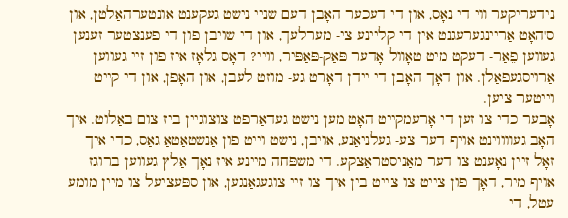נידעריקער װי די נאָס, און די דעכער האָבן דעם שניי נישט געקענט אונטערהאַלטן, און ס'האָט אַריינגערעגנט אין די קליינע צי- מערלעך, און די שויבן פון די פענצטער זענען געװען פֵאַר- דעקט מיט טאָװל אָדער פּאַק-פּאַפּיר, וויי? דאָס גלאָז איז פון זיי געווען אַרױסגעפאַלן. און דאָך האָבן די יידן דאָרט גע- מוזט לעבן, און האָפן, און די קייט וייטער ציען.
אָבער כדי צו זען די אָרעמקייט האָט מען נישט געדאַרפט צוצוגיין ביז צום באַלוט. איך האָב געװווינט אויף דער צע- געלניאַנע, אויבן, נישט וייט פון אַנשטאַטאַ גאַס, כדי איך זאָל זיין נאָענט צו דער מאַניסטראַצקע. די משפּחה מיינע איז נאָך אַלץ געווען ברוגז אויף מיר, דאָך פון צייט צו צייט בין איך צו זיי צוגעגאַנגען, און ספּעציעל צו מיין מומע עטל, די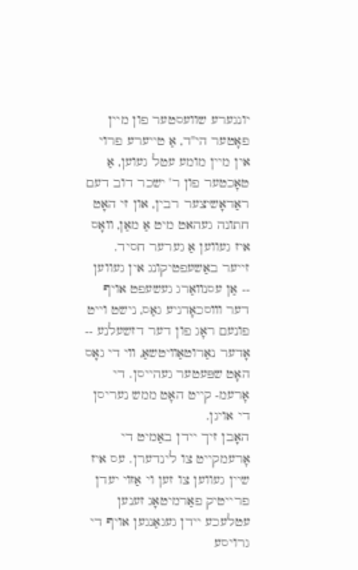יונגערע שוועסטער פון מיין פאָטער הי"ד, אַ טייערע פרוי אין מיין מומע עטל געוען, אַ טאָכטער פון ר' ישכר דוב דעם ראַדאָשיצער רבין, און זי האָט חתונה געהאט מיט אַ מאַן, װאָס איז געווען אַ גערער חסיד. זייער באַשעפטיקונג אין געווען -- אַן עסנװאַרג געשעפט אויף דער וװסכאָדניע גאַס, נישט וייט פונעם ראָג פון דער דזשעלנע -- אָדער נאַרוטאַװיטשאַ, װי די גאָס האָט שפּעטער געהייסן. די אָרעמ- קייט האָט ממש נעריסן די אויגן.
האָבן זיך יידן באַמיט די אָרעמקייט צו לינדערן. עס איז שיין געווען צו זען וי אַזױ יעדן פרייטיק פאַרמיטאָג זענען עטלעכע יידן געגאַנגען אויף די גרויסע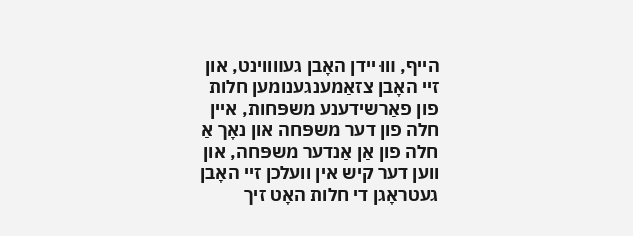הייף, װוּ יידן האָבן געװווינט, און זיי האָבן צזאַמענגענומען חלות פון פאַרשידענע משפּחות, איין חלה פון דער משפּחה און נאָך אַ חלה פון אַן אַנדער משפּחה, און ווען דער קיש אין וועלכן זיי האָבן געטראָגן די חלות האָט זיך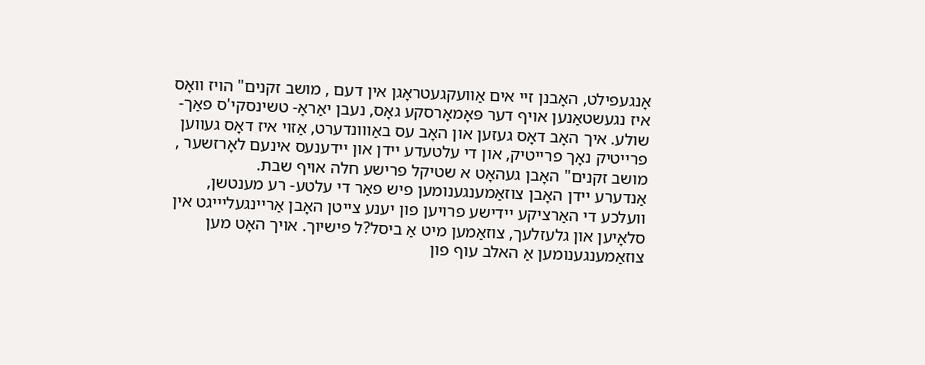אָנגעפילט, האָבנן זיי אים אַװעקגעטראָגן אין דעם , מושב זקנים" הויז װאָס איז נגעשטאַנען אויף דער פּאָמאָרסקע גאָס, נעבן יאַראָ- טשינסקי'ס פאַך-שולע. איך האָב דאָס געזען און האָב עס באַװונדערט, אַזױ איז דאָס געווען פרייטיק נאָך פרייטיק, און די עלטעדע יידן און יידענעס אינעם לאָרזשער , מושב זקנים" האָבן געהאָט א שטיקל פרישע חלה אויף שבת.
אַנדערע יידן האָבן צוזאַמענגענומען פיש פאַר די עלטע- רע מענטשן, וועלכע די האַרציקע יידישע פרויען פון יענע צייטן האָבן אַריינגעלײיגט אין סלאִָיען און גלעזלעך, צוזאַמען מיט אַ ביסל?ל פישיוך. אויך האָט מען צוזאַמענגענומען אַ האלב עוף פון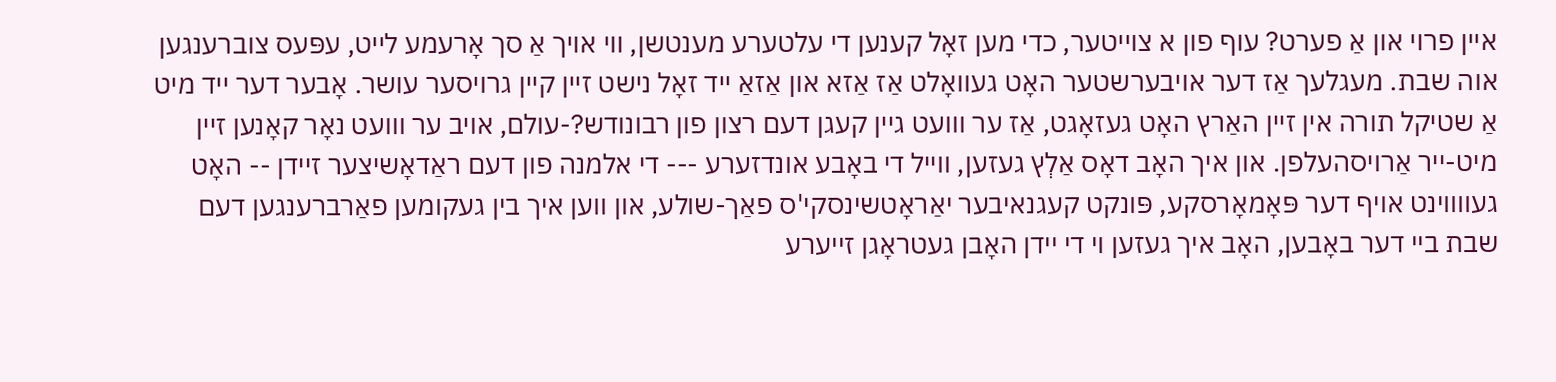איין פרוי און אַ פערט? עוף פון א צוייטער, כדי מען זאָל קענען די עלטערע מענטשן, װי אויך אַ סך אָרעמע לייט, עפּעס צוברענגען אוה שבת. מעגלעך אַז דער אויבערשטער האָט געװאָלט אַז אַזא און אַזאַ ייד זאָל נישט זיין קיין גרויסער עושר. אָבער דער ייד מיט אַ שטיקל תורה אין זיין האַרץ האָט געזאָגט, אַז ער װועט גיין קעגן דעם רצון פון רבונודש?-עולם, אויב ער װועט נאָר קאָנען זיין מיט-ייר אַרויסהעלפן. און איך האָב דאָס אַלְץ געזען, ווייל די באָבע אונדזערע --- די אלמנה פון דעם ראַדאָשיצער זיידן -- האָט געװווינט אויף דער פּאָמאָרסקע, פּונקט קעגנאיבער יאַראָטשינסקי'ס פאַך-שולע, און ווען איך בין געקומען פאַרברענגען דעם שבת ביי דער באָבען, האָב איך געזען וי די יידן האָבן געטראָגן זייערע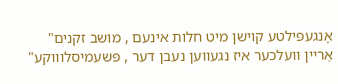אָנגעפילטע קוישן מיט חלות אינעם , מושב זקנים" אַריין וועלכער איז נגעווען נעבן דער , פּשעמיסלוווקע"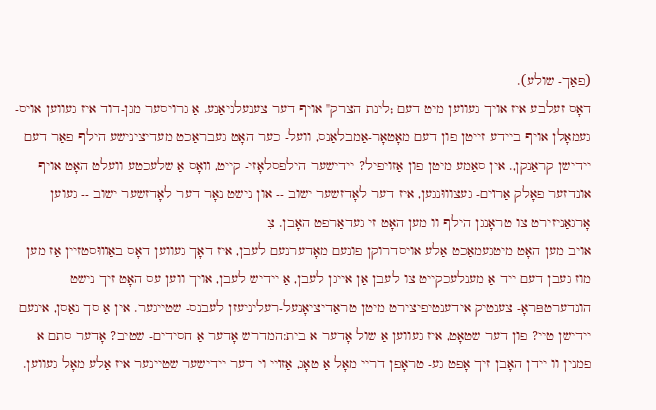(פאַך- שולע).
דאָס זעלבע איז אויך געווען מיט דעם ;לינת הצרק" אויף דער צענעלניאַנע. אַ גרויסער מגן-דוד איז געווען אויס- געמאָלן אויף ביידע זייטן פון דעם מאָטאָר-אַמבלאַנס, וועל- כער האָט געבראַכט מעדיצינישע הילף פאַר דעם יידישן קראַנקן,. אין סאַמע מיטן פון אַזויפיל? יידישער הילפסלאָזי- קייט, װאָס אַ שלעכטע וועלט האָט אויף אונדזער פאָלק אַרױם- געצוווּנגען, איז דער לאָדזשער ישוב -- און נישט נאָר דער לאָדזשער ישוב -- געוען אָרגאַניזירט צו טראָנגן הילף וו מען האָט זי געדאַרפט האָבן. צִ
אויב מען האָט מיטגעמאַכט אַלע אויסדרוקן פונעם מאָדערנעם לעבן, איז דאָך געווען דאָס באַװוּסטזיין אַז מען מוז געבן דעם ייד אַ מענלעכקייט צו לעבן אַן אייגן לעבן, אַ יידיש לעבן, אויך ווען עס האָט זיך נישט הונדערטפּראָ- צענטיק אידענטיפיצירט מיטן טראַדיציאָנעל-רעליניעזן לעבנס- שטייגער. אין אַ סך נאַסן, אינעם יידישן טיי? פון דער שטאָט, איז געווען אַ שול אָדער א בית:המדרש אָדער אַ חסידים- שטיב? אָדער סתם א פמנין וו יידן האָבן זיך אָפט גע- טראָפן דריי מאָל אַ טאָג, אַזױי וי דער יידישער שטיינער איז אַלע מאָל געווען.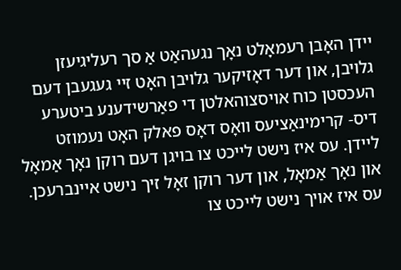יידן האָבן רעמאָלט נאָך נגעהאַט אַ סך רעליגיעזן גלויבן, און דער דאָזיקער גלויבן האָט זיי געגעבן דעם העכסטן כוח אויסצוהאלטן די פאַרשידענע ביטערע דיס- קרימינאַציעס װאָס דאָס פאלק האָט נעמוזט ליידן. עס איז נישט לייכט צו בויגן דעם רוקן נאָך אַמאָל און נאָך אַמאָל, און דער רוקן זאָל זיך נישט איינברעכן. עס איז אויך נישט לייכט צו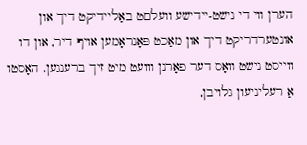הערן װי די נישט-יידישע וועלםט באַליידיקט דיך און אונטערדריקט דיך און מאַכט פּאָנראָמען אויף דיר, און דו ווייסט נישט װאָס דער פאָרנן װועט מיט זיך ברענגען. האָסטו אַ רעליניעון גלויבן,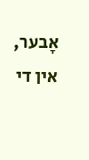אָבער, אין די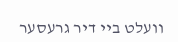וועלט ביי דיר גרעסער